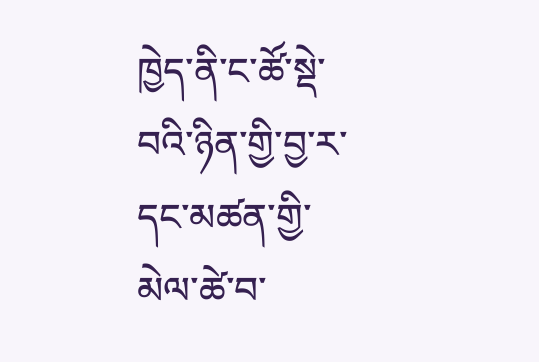ཁྱེད་ནི་ང་ཚོ་སྡེ་བའི་ཉིན་གྱི་བྱ་ར་དང་མཚན་གྱི་མེལ་ཚེ་བ་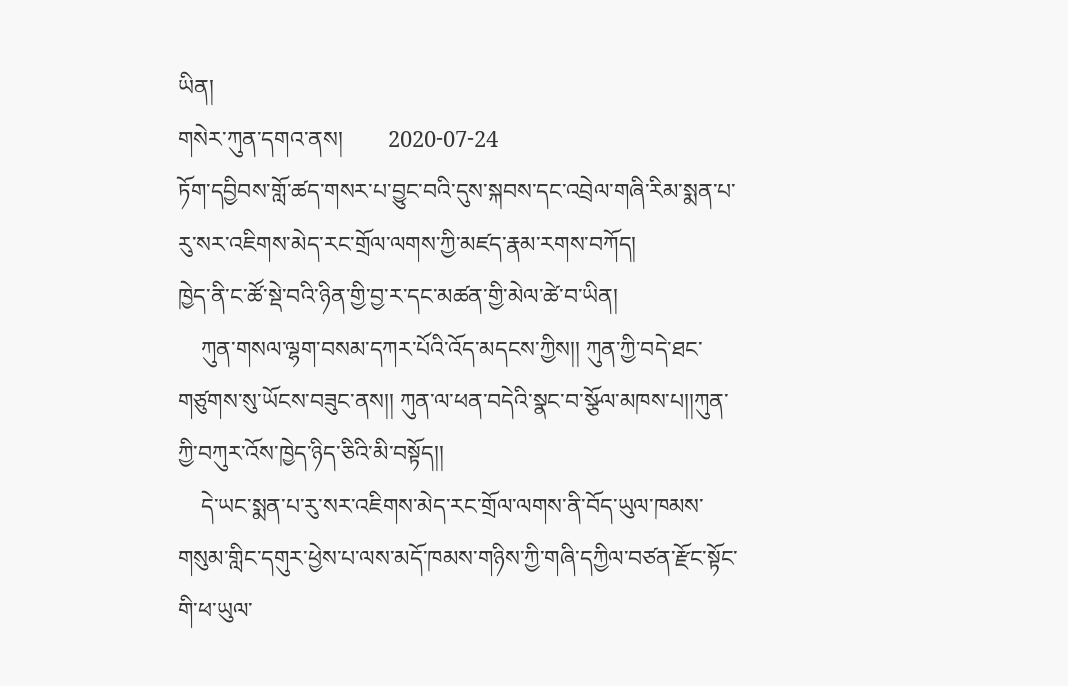ཡིན།
གསེར་ཀུན་དགའ་ནས།        2020-07-24
ཏོག་དབྱིབས་གློ་ཚད་གསར་པ་བྱུང་བའི་དུས་སྐབས་དང་འབྲེལ་གཞི་རིམ་སྨན་པ་རུ་སར་འཇིགས་མེད་རང་གྲོལ་ལགས་ཀྱི་མཛད་རྣམ་རགས་བཀོད།
ཁྱེད་ནི་ང་ཚོ་སྡེ་བའི་ཉིན་གྱི་བྱ་ར་དང་མཚན་གྱི་མེལ་ཚེ་བ་ཡིན།
    ཀུན་གསལ་ལྷག་བསམ་དཀར་པོའི་འོད་མདངས་ཀྱིས།། ཀུན་ཀྱི་བདེ་ཐང་གཙུགས་སུ་ཡོངས་བཟུང་ནས།། ཀུན་ལ་ཕན་བདེའི་སྣང་བ་སྩོལ་མཁས་པ།།ཀུན་ཀྱི་བཀུར་འོས་ཁྱེད་ཉིད་ཅིའི་མི་བསྟོད།།
    དེ་ཡང་སྨན་པ་རུ་སར་འཇིགས་མེད་རང་གྲོལ་ལགས་ནི་བོད་ཡུལ་ཁམས་གསུམ་གླིང་དགུར་ཕྱེས་པ་ལས་མདོ་ཁམས་གཉིས་ཀྱི་གཞི་དཀྱིལ་བཙན་རྫོང་སྟོང་གི་ཕ་ཡུལ་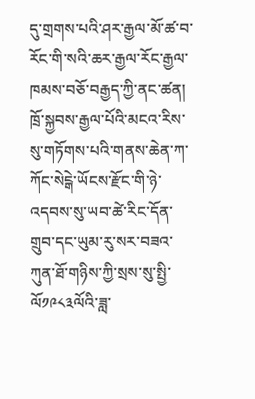དུ་གྲགས་པའི་ཤར་རྒྱལ་མོ་ཚ་བ་རོང་གི་སའི་ཆར་རྒྱལ་རོང་རྒྱལ་ཁམས་བཅོ་བརྒྱད་ཀྱི་ནང་ཚན། ཁྲོ་སྐྱབས་རྒྱལ་པོའི་མངའ་རིས་སུ་གཏོགས་པའི་གནས་ཆེན་ཀ་ཀོང་སེངྒེ་ཡོངས་རྫོང་གི་ཉེ་འདབས་སུ་ཡབ་ཚེ་རིང་དོན་གྲུབ་དང་ཡུམ་རུ་སར་བཟའ་ཀུན་ཐོ་གཉིས་ཀྱི་སྲས་སུ་སྤྱི་ལོ༡༩༨༣ལོའི་ཟླ་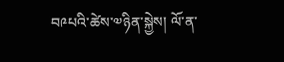བ༩པའི་ཚེས་༧ཉིན་སྐྱེས། ལོ་ན་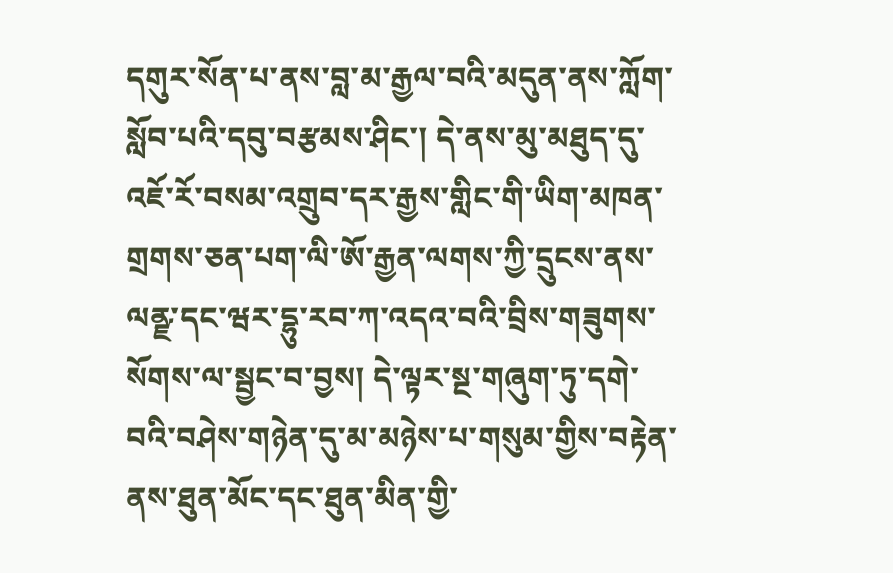དགུར་སོན་པ་ནས་བླ་མ་རྒྱལ་བའི་མདུན་ནས་ཀློག་སློབ་པའི་དབུ་བརྩམས་ཤིང་། དེ་ནས་མུ་མཐུད་དུ་འཇོ་རོ་བསམ་འགྲུབ་དར་རྒྱས་གླིང་གི་ཡིག་མཁན་གྲགས་ཅན་པག་ལི་ཨོ་རྒྱན་ལགས་ཀྱི་དྲུངས་ནས་ལནྫ་དང་ཝར་དྷུ་རབ་ཀ་འདའ་བའི་བྲིས་གཟུགས་སོགས་ལ་སྦྱང་བ་བྱས། དེ་ལྟར་སྔ་གཞུག་ཏུ་དགེ་བའི་བཤེས་གཉེན་དུ་མ་མཉེས་པ་གསུམ་གྱིས་བརྟེན་ནས་ཐུན་མོང་དང་ཐུན་མིན་གྱི་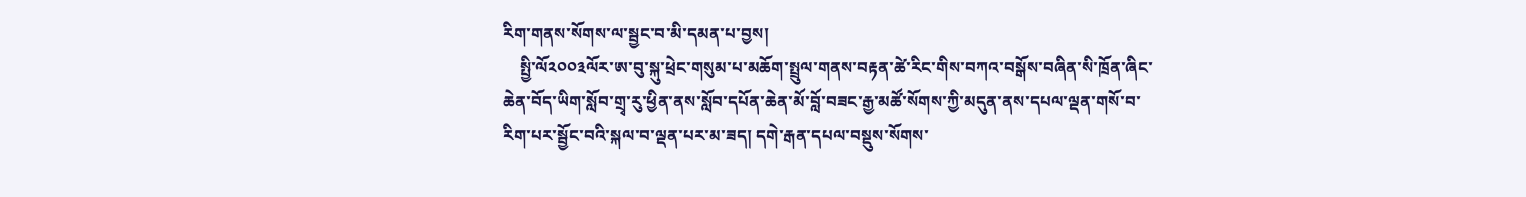རིག་གནས་སོགས་ལ་སྦྱང་བ་མི་དམན་པ་བྱས།
    སྤྱི་ལོ༢༠༠༣ལོར་ཨ་བུ་སྐུ་ཕྲེང་གསུམ་པ་མཆོག་སྤྲུལ་གནས་བརྟན་ཚེ་རིང་གིས་བཀའ་བསྒོས་བཞིན་སི་ཁྲོན་ཞིང་ཆེན་བོད་ཡིག་སློབ་གྲྭ་རུ་ཕྱིན་ནས་སློབ་དཔོན་ཆེན་མོ་བློ་བཟང་རྒྱ་མཚོ་སོགས་ཀྱི་མདུན་ནས་དཔལ་ལྡན་གསོ་བ་རིག་པར་སྦྱོང་བའི་སྐལ་བ་ལྡན་པར་མ་ཟད། དགེ་རྒན་དཔལ་བསྡུས་སོགས་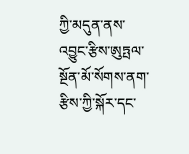ཀྱི་མདུན་ནས་འབྱུང་རྩིས་ཨུཏྤལ་སྔོན་མོ་སོགས་ནག་རྩིས་ཀྱི་སྐོར་དང་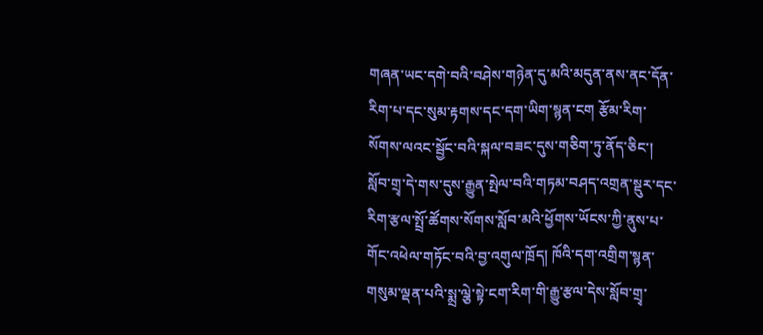གཞན་ཡང་དགེ་བའི་བཤེས་གཉེན་དུ་མའི་མདུན་ནས་ནང་དོན་རིག་པ་དང་སུམ་རྟགས་དང་དག་ཡིག་སྙན་ངག རྩོམ་རིག་སོགས་ལའང་སྦྱོང་བའི་སྐལ་བཟང་དུས་གཅིག་ཏུ་ནོད་ཅིང་། སློབ་གྲྭ་དེ་གས་དུས་རྒྱུན་སྤེལ་བའི་གཏམ་བཤད་འགྲན་སྡུར་དང་རིག་རྩལ་སྤྲོ་ཚོགས་སོགས་སློབ་མའི་ཕྱོགས་ཡོངས་ཀྱི་ནུས་པ་གོང་འཕེལ་གཏོང་བའི་བྱ་འགུལ་ཁྲོད། ཁོའི་དག་འགྲིག་སྙན་གསུམ་ལྡན་པའི་སྨྲ་ལྕེ་སྟེ་ངག་རིག་གི་རྒྱུ་རྩལ་དེས་སློབ་གྲྭ་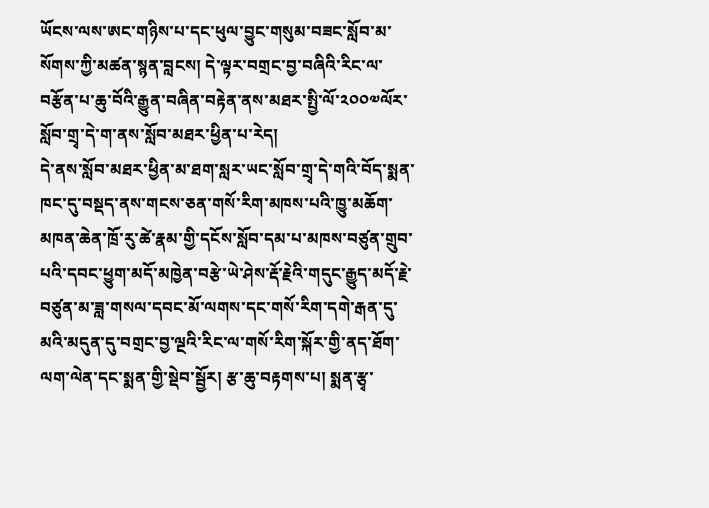ཡོངས་ལས་ཨང་གཉིས་པ་དང་ཕུལ་བྱུང་གསུམ་བཟང་སློབ་མ་སོགས་ཀྱི་མཚན་སྙན་བླངས། དེ་ལྟར་བགྲང་བྱ་བཞིའི་རིང་ལ་བརྩོན་པ་ཆུ་བོའི་རྒྱུན་བཞིན་བརྟེན་ནས་མཐར་སྤྱི་ལོ་༢༠༠༧ལོར་སློབ་གྲྭ་དེ་ག་ནས་སློབ་མཐར་ཕྱིན་པ་རེད།
དེ་ནས་སློབ་མཐར་ཕྱིན་མ་ཐག་སླར་ཡང་སློབ་གྲྭ་དེ་གའི་བོད་སྨན་ཁང་དུ་བསྡད་ནས་གངས་ཅན་གསོ་རིག་མཁས་པའི་ཁྱུ་མཆོག་མཁན་ཆེན་ཁྲོ་རུ་ཚེ་རྣམ་གྱི་དངོས་སློབ་དམ་པ་མཁས་བཙུན་གྲུབ་པའི་དབང་ཕྱུག་མདོ་མཁྱེན་བརྩེ་ཡེ་ཤེས་རྡོ་རྗེའི་གདུང་རྒྱུད་མདོ་རྗེ་བཙུན་མ་ཟླ་གསལ་དབང་མོ་ལགས་དང་གསོ་རིག་དགེ་རྒན་དུ་མའི་མདུན་དུ་བགྲང་བྱ་ལྔའི་རིང་ལ་གསོ་རིག་སྐོར་གྱི་ནད་ཐོག་ལག་ལེན་དང་སྨན་གྱི་སྡེབ་སྦྱོར། རྩ་ཆུ་བརྟགས་པ། སྨན་རྩྭ་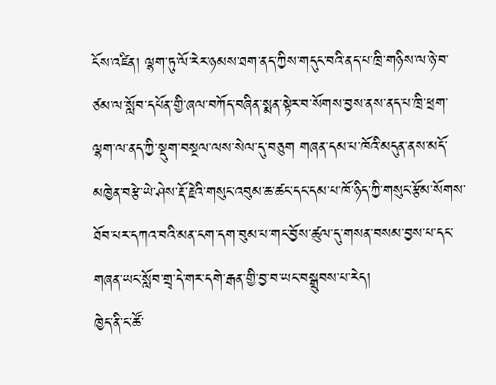ངོས་འཛིན། ལྷག་ཏུ་ལོ་རེར་ཉམས་ཐག་ནད་ཀྱིས་གདུང་བའི་ནད་པ་ཁྲི་གཉིས་ལ་ཉེ་བ་ཙམ་ལ་སློབ་དཔོན་གྱི་ཞལ་བཀོད་བཞིན་སྨན་སྟེར་བ་སོགས་བྱས་ནས་ནད་པ་ཁྲི་ཕྲག་ལྷག་ལ་ནད་ཀྱི་སྡུག་བསྔལ་ལས་སེལ་དུ་བཅུག གཞན་དམ་པ་ཁོའི་མདུན་ནས་མདོ་མཁྱེན་བརྩེ་ཡེ་ཤེས་རྡོ་རྗེའི་གསུང་འབུམ་ཆ་ཚང་དང་དམ་པ་ཁོ་ཉིད་ཀྱི་གསུང་རྩོམ་སོགས་ཐོབ་པར་དཀའ་བའི་མན་ངག་དག་བུམ་པ་གང་བྱོས་ཚུལ་དུ་གསན་བསམ་བྱས་པ་དང་གཞན་ཡང་སློབ་གྲྭ་དེ་གར་དགེ་རྒན་གྱི་བྱ་བ་ཡང་བསྒྲུབས་པ་རེད།
ཁྱེད་ནི་ང་ཚོ་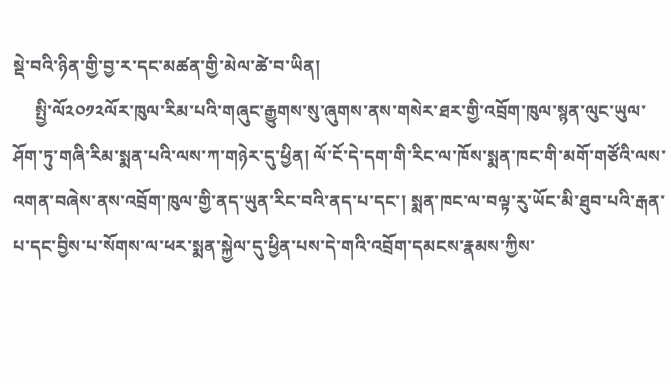སྡེ་བའི་ཉིན་གྱི་བྱ་ར་དང་མཚན་གྱི་མེལ་ཚེ་བ་ཡིན།
     སྤྱི་ལོ༢༠༡༢ལོར་ཁུལ་རིམ་པའི་གཞུང་རྒྱུགས་སུ་ཞུགས་ནས་གསེར་ཐར་གྱི་འབྲོག་ཁུལ་སྙན་ལུང་ཡུལ་ཤོག་ཏུ་གཞི་རིམ་སྨན་པའི་ལས་ཀ་གཉེར་དུ་ཕྱིན། ལོ་ངོ་དེ་དག་གི་རིང་ལ་ཁོས་སྨན་ཁང་གི་མགོ་གཙོའི་ལས་འགན་བཞེས་ནས་འབྲོག་ཁུལ་གྱི་ནད་ཡུན་རིང་བའི་ནད་པ་དང་། སྨན་ཁང་ལ་བལྟ་རུ་ཡོང་མི་ཐུབ་པའི་རྒན་པ་དང་བྱིས་པ་སོགས་ལ་ཕར་སྨན་སྐྱེལ་དུ་ཕྱིན་པས་དེ་གའི་འབྲོག་དམངས་རྣམས་ཀྱིས་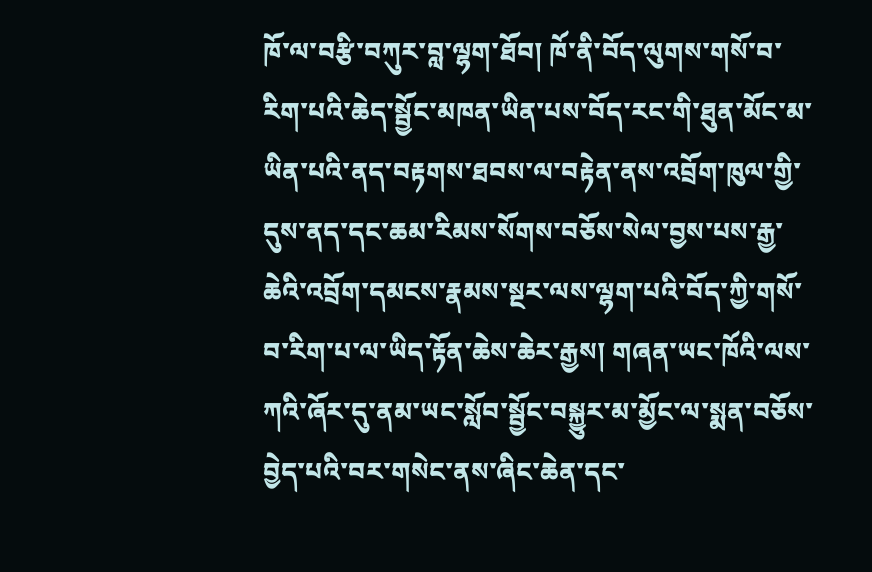ཁོ་ལ་བརྩི་བཀུར་བླ་ལྷག་ཐོབ། ཁོ་ནི་བོད་ལུགས་གསོ་བ་རིག་པའི་ཆེད་སྦྱོང་མཁན་ཡིན་པས་བོད་རང་གི་ཐུན་མོང་མ་ཡིན་པའི་ནད་བརྟགས་ཐབས་ལ་བརྟེན་ནས་འབྲོག་ཁུལ་གྱི་དུས་ནད་དང་ཆམ་རིམས་སོགས་བཅོས་སེལ་བྱས་པས་རྒྱ་ཆེའི་འབྲོག་དམངས་རྣམས་སྔར་ལས་ལྷག་པའི་བོད་ཀྱི་གསོ་བ་རིག་པ་ལ་ཡིད་རྟོན་ཆེས་ཆེར་རྒྱས། གཞན་ཡང་ཁོའི་ལས་ཀའི་ཞོར་དུ་ནམ་ཡང་སློབ་སྦྱོང་བསྐྱུར་མ་མྱོང་ལ་སྨན་བཅོས་བྱེད་པའི་བར་གསེང་ནས་ཞིང་ཆེན་དང་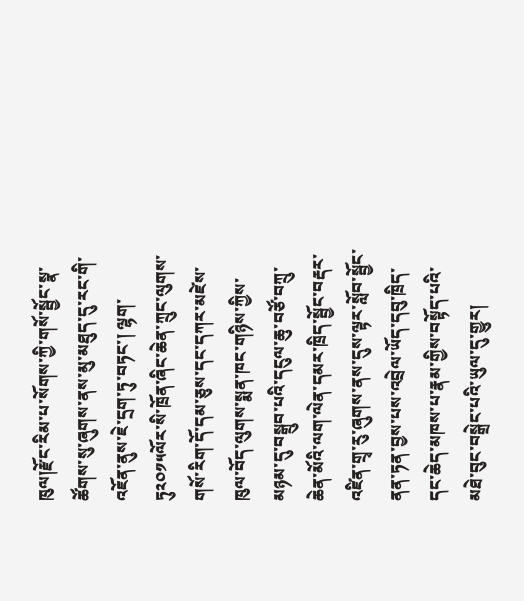ཁུལ།རྫོང་རིམ་པ་སོགས་ཀྱི་གསོ་སྦྱོང་སྣ་ཚོགས་སུ་ཞུགས་ནས་མུ་མཐུད་དུ་རང་གི་འཇོན་ནུས་ཇེ་དྲག་ཏུ་བཏང་། ལྷག་ཏུ༢༠༡༥ལོར་སི་ཁྲོན་ཞིང་ཆེན་ཀྲུང་ལུགས་གསོ་རིག་དོ་དམ་ཅུས་དང་དཀར་མཛེས་ཁུལ་བོད་ལུགས་སྨན་ཁང་གཉིས་ཀྱིས་མཉམ་དུ་བསྒྲུབ་པའི་དངུལ་ཆུ་བཙོ་བཀྲུ་ཆེན་མོའི་ལག་ལེན་དམར་ཁྲིད་སྦྱོང་བརྡར་འཛིན་གྲྭ་རུ་ཞུགས་ནས་དུས་ལྟར་སློབ་སྦྱོང་ནན་ཏན་བྱས་པས་འབྲེལ་ཡོད་དབུ་ཁྲིད་དང་ཆེད་མཁས་པ་རྣམ་གྱིས་བསྟོད་པའི་མཐེ་བུང་བསྒྲེང་པའི་ཡུལ་དུ་གྱུར།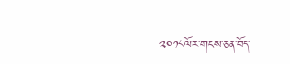༢༠༡༨ལོར་གངས་ཅན་བོད་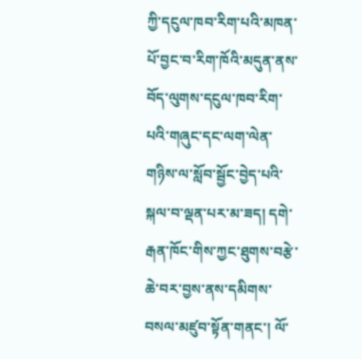ཀྱི་དངུལ་ཁབ་རིག་པའི་མཁན་པོ་བྱང་བ་རིག་ཁོའི་མདུན་ནས་བོད་ལུགས་དངུལ་ཁབ་རིག་པའི་གཞུང་དང་ལག་ལེན་གཉིས་ལ་སློབ་སྦྱོང་བྱེད་པའི་སྐལ་བ་ལྡན་པར་མ་ཟད། དགེ་རྒན་ཁོང་གིས་ཀྱང་ཐུགས་བརྩེ་ཆེ་བར་བྱས་ནས་དམིགས་བསལ་མཛུབ་སྟོན་གནང་། ལོ་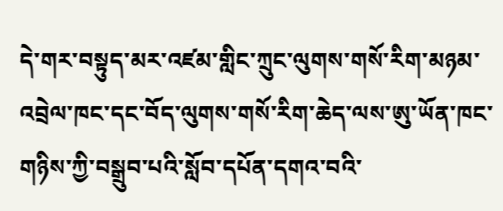དེ་གར་བསྟུད་མར་འཛམ་གླིང་ཀྲུང་ལུགས་གསོ་རིག་མཉམ་འབྲེལ་ཁང་དང་བོད་ལུགས་གསོ་རིག་ཆེད་ལས་ཨུ་ཡོན་ཁང་གཉིས་ཀྱི་བསྒྲུབ་པའི་སློབ་དཔོན་དགའ་བའི་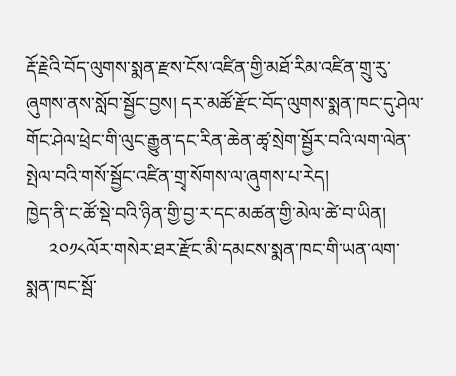རྡོ་རྗེའི་བོད་ལུགས་སྨན་རྫས་ངོས་འཛིན་གྱི་མཐོ་རིམ་འཛིན་གྲུ་རུ་ཞུགས་ནས་སློབ་སྦྱོང་བྱས། དར་མཚོ་རྫོང་བོད་ལུགས་སྨན་ཁང་དུ་ཤེལ་གོང་ཤེལ་ཕྲེང་གི་ལུང་རྒྱུན་དང་རིན་ཆེན་ཚྭ་སྲེག་སྦྱོར་བའི་ལག་ལེན་སྤེལ་བའི་གསོ་སྦྱོང་འཛིན་གྲྭ་སོགས་ལ་ཞུགས་པ་རེད།
ཁྱེད་ནི་ང་ཚོ་སྡེ་བའི་ཉིན་གྱི་བྱ་ར་དང་མཚན་གྱི་མེལ་ཚེ་བ་ཡིན།
     ༢༠༡༨ལོར་གསེར་ཐར་རྫོང་མི་དམངས་སྨན་ཁང་གི་ཡན་ལག་སྨན་ཁང་སྦོ་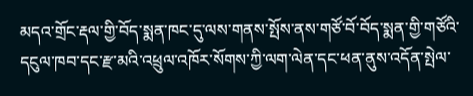མདའ་གྲོང་རྡལ་གྱི་བོད་སྨན་ཁང་དུ་ལས་གནས་སྤོས་ནས་གཙོ་བོ་བོད་སྨན་གྱི་གཙོའི་དངུལ་ཁབ་དང་རྫ་མའི་འཕྲུལ་འཁོར་སོགས་ཀྱི་ལག་ལེན་དང་ཕན་ནུས་འདོན་སྤེལ་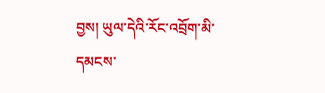བྱས། ཡུལ་དེའི་རོང་འབྲོག་མི་དམངས་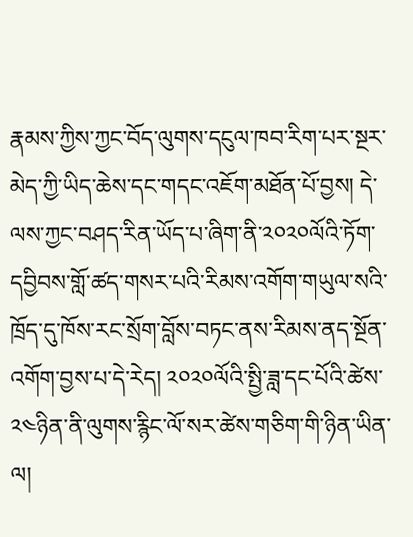རྣམས་ཀྱིས་ཀྱང་བོད་ལུགས་དངུལ་ཁབ་རིག་པར་སྔར་མེད་ཀྱི་ཡིད་ཆེས་དང་གདང་འཇོག་མཐོན་པོ་བྱས། དེ་ལས་ཀྱང་བཤད་རིན་ཡོད་པ་ཞིག་ནི་༢༠༢༠ལོའི་ཏོག་དབྱིབས་གློ་ཚད་གསར་པའི་རིམས་འགོག་གཡུལ་སའི་ཁྲོད་དུ་ཁོས་རང་སྲོག་བློས་བཏང་ནས་རིམས་ནད་སྔོན་འགོག་བྱས་པ་དེ་རེད། ༢༠༢༠ལོའི་སྤྱི་ཟླ་དང་པོའི་ཚེས་༢༤ཉིན་ནི་ལུགས་རྙིང་ལོ་སར་ཚེས་གཅིག་གི་ཉིན་ཡིན་ལ།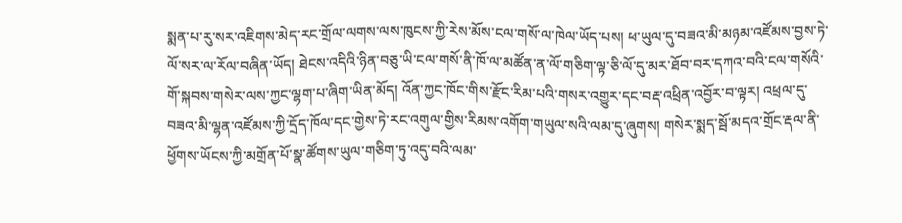སྨན་པ་རུ་སར་འཇིགས་མེད་རང་གྲོལ་ལགས་ལས་ཁུངས་ཀྱི་རེས་མོས་ངལ་གསོ་ལ་ཁེལ་ཡོད་པས། ཕ་ཡུལ་དུ་བཟའ་མི་མཉམ་འཛོམས་བྱས་ཏེ་ལོ་སར་ལ་རོལ་བཞིན་ཡོད། ཐེངས་འདིའི་ཉིན་བཅུ་ཡི་ངལ་གསོ་ནི་ཁོ་ལ་མཚོན་ན་ལོ་གཅིག་ལྟ་ཅི་ལོ་དུ་མར་ཐོབ་བར་དཀའ་བའི་ངལ་གསོའི་གོ་སྐབས་གསེར་ལས་ཀྱང་ལྷག་པ་ཞིག་ཡིན་མོད། འོན་ཀྱང་ཁོང་གིས་རྫོང་རིམ་པའི་གསར་འགྱུར་དང་བརྡ་འཕྲིན་འབྱོར་བ་ལྟར། འཕྲལ་དུ་བཟའ་མི་ལྷན་འཛོམས་ཀྱི་དྲོད་ཁོལ་དང་གྱེས་ཏེ་རང་འགུལ་གྱིས་རིམས་འགོག་གཡུལ་སའི་ལམ་དུ་ཞུགས། གསེར་སྨད་སྦོ་མདའ་གྲོང་རྡལ་ནི་ཕྱོགས་ཡོངས་ཀྱི་མགྲོན་པོ་སྣ་ཚོགས་ཡུལ་གཅིག་ཏུ་འདུ་བའི་ལམ་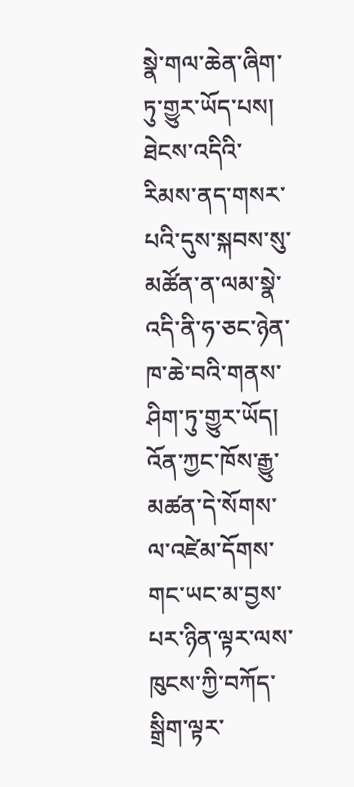སྣེ་གལ་ཆེན་ཞིག་ཏུ་གྱུར་ཡོད་པས། ཐེངས་འདིའི་རིམས་ནད་གསར་པའི་དུས་སྐབས་སུ་མཚོན་ན་ལམ་སྣེ་འདི་ནི་ཧ་ཅང་ཉེན་ཁ་ཆེ་བའི་གནས་ཤིག་ཏུ་གྱུར་ཡོད། འོན་ཀྱང་ཁོས་རྒྱུ་མཚན་དེ་སོགས་ལ་འཛེམ་དོགས་གང་ཡང་མ་བྱས་པར་ཉིན་ལྟར་ལས་ཁུངས་ཀྱི་བཀོད་སྒྲིག་ལྟར་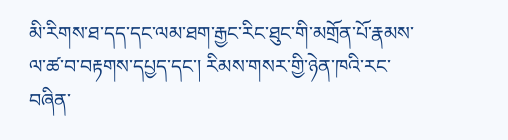མི་རིགས་ཐ་དད་དང་ལམ་ཐག་རྒྱང་རིང་ཐུང་གི་མགྲོན་པོ་རྣམས་ལ་ཚ་བ་བརྟགས་དཔྱད་དང་། རིམས་གསར་གྱི་ཉེན་ཁའི་རང་བཞིན་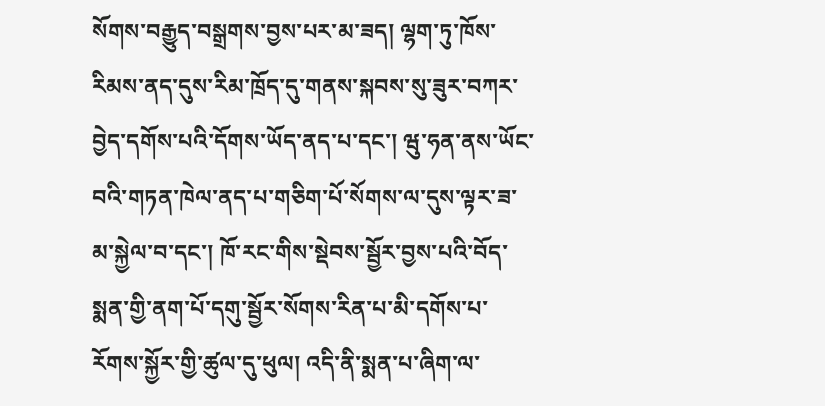སོགས་བརྒྱུད་བསྒྲགས་བྱས་པར་མ་ཟད། ལྷག་ཏུ་ཁོས་རིམས་ནད་དུས་རིམ་ཁྲོད་དུ་གནས་སྐབས་སུ་ཟུར་བཀར་བྱེད་དགོས་པའི་དོགས་ཡོད་ནད་པ་དང་། ཝུ་ཧན་ནས་ཡོང་བའི་གཏན་ཁེལ་ནད་པ་གཅིག་པོ་སོགས་ལ་དུས་ལྟར་ཟ་མ་སྐྱེལ་བ་དང་། ཁོ་རང་གིས་སྡེབས་སྦྱོར་བྱས་པའི་བོད་སྨན་གྱི་ནག་པོ་དགུ་སྦྱོར་སོགས་རིན་པ་མི་དགོས་པ་རོགས་སྐྱོར་གྱི་ཚུལ་དུ་ཕུལ། འདི་ནི་སྨན་པ་ཞིག་ལ་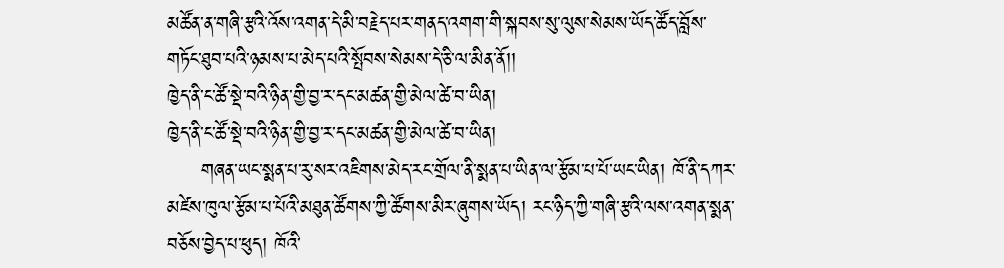མཚོན་ན་གཞི་རྩའི་འོས་འགན་དེ་མི་བརྗེད་པར་གནད་འགག་གི་སྐབས་སུ་ལུས་སེམས་ཡོད་ཚོད་བློས་གཏོང་ཐུབ་པའི་ཉམས་པ་མེད་པའི་སྤོབས་སེམས་དེ་ཅི་ལ་མིན་ནོ།།
ཁྱེད་ནི་ང་ཚོ་སྡེ་བའི་ཉིན་གྱི་བྱ་ར་དང་མཚན་གྱི་མེལ་ཚེ་བ་ཡིན།
ཁྱེད་ནི་ང་ཚོ་སྡེ་བའི་ཉིན་གྱི་བྱ་ར་དང་མཚན་གྱི་མེལ་ཚེ་བ་ཡིན།
     གཞན་ཡང་སྨན་པ་རུ་སར་འཇིགས་མེད་རང་གྲོལ་ནི་སྨན་པ་ཡིན་ལ་རྩོམ་པ་པོ་ཡང་ཡིན། ཁོ་ནི་དཀར་མཛེས་ཁུལ་རྩོམ་པ་པོའི་མཐུན་ཚོགས་ཀྱི་ཚོགས་མིར་ཞུགས་ཡོད། རང་ཉིད་ཀྱི་གཞི་རྩའི་ལས་འགན་སྨན་བཅོས་བྱེད་པ་ཕུད། ཁོའི་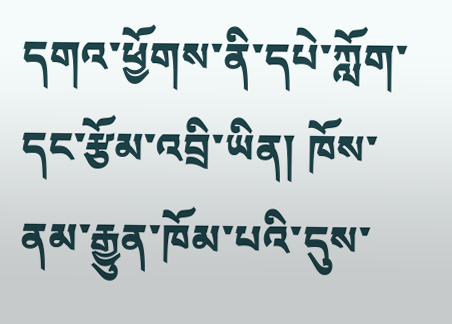དགའ་ཕྱོགས་ནི་དཔེ་ཀློག་དང་རྩོམ་འབྲི་ཡིན། ཁོས་ནམ་རྒྱུན་ཁོམ་པའི་དུས་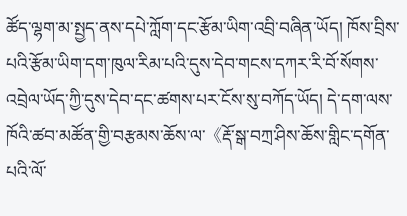ཚོད་ལྷག་མ་སྤྱད་ནས་དཔེ་ཀློག་དང་རྩོམ་ཡིག་འབྲི་བཞིན་ཡོད། ཁོས་བྲིས་པའི་རྩོམ་ཡིག་དག་ཁུལ་རིམ་པའི་དུས་དེབ་གངས་དཀར་རི་བོ་སོགས་འབྲེལ་ཡོད་ཀྱི་དུས་དེབ་དང་ཚགས་པར་ངོས་སུ་བཀོད་ཡོད། དེ་དག་ལས་ཁོའི་ཚབ་མཚོན་གྱི་བརྩམས་ཆོས་ལ་《རྡོ་སྒ་བཀྲ་ཤིས་ཆོས་གླིང་དགོན་པའི་ལོ་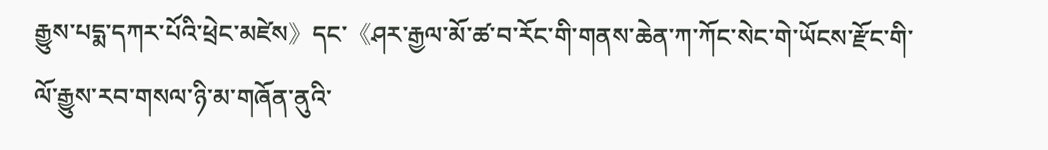རྒྱུས་པདྨ་དཀར་པོའི་ཕྲེང་མཛེས》དང་《ཤར་རྒྱལ་མོ་ཚ་བ་རོང་གི་གནས་ཆེན་ཀ་ཀོང་སེང་གེ་ཡོངས་རྫོང་གི་ལོ་རྒྱུས་རབ་གསལ་ཉི་མ་གཞོན་ནུའི་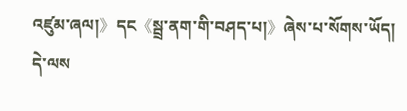འཛུམ་ཞལ།》དང《སྦྲ་ནག་གི་བཤད་པ།》ཞེས་པ་སོགས་ཡོད། དེ་ལས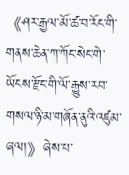《ཤར་རྒྱལ་མོ་ཚ་བ་རོང་གི་གནས་ཆེན་ཀ་ཀོང་སེང་གེ་ཡོངས་རྫོང་གི་ལོ་རྒྱུས་རབ་གསལ་ཉི་མ་གཞོན་ནུའི་འཛུམ་ཞལ།》ཞེས་པ་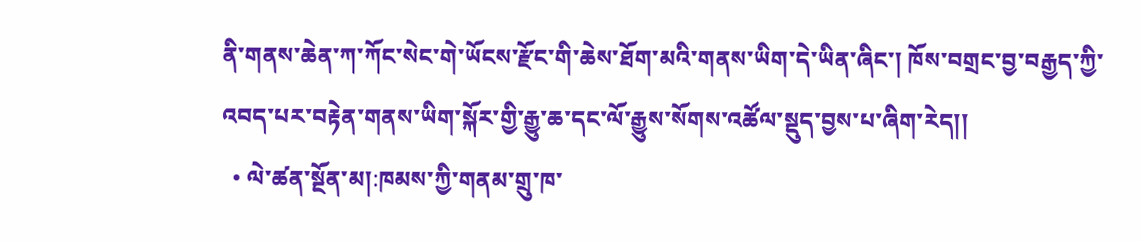ནི་གནས་ཆེན་ཀ་ཀོང་སེང་གེ་ཡོངས་རྫོང་གི་ཆེས་ཐོག་མའི་གནས་ཡིག་དེ་ཡིན་ཞིང་། ཁོས་བགྲང་བྱ་བརྒྱད་ཀྱི་འབད་པར་བརྟེན་གནས་ཡིག་སྐོར་གྱི་རྒྱུ་ཆ་དང་ལོ་རྒྱུས་སོགས་འཚོལ་སྡུད་བྱས་པ་ཞིག་རེད།།
  • ལེ་ཚན་སྔོན་མ།:ཁམས་ཀྱི་གནམ་གྲུ་ཁ་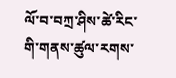ལོ་བ་བཀྲ་ཤིས་ཚེ་རིང་གི་གནས་ཚུལ་རགས་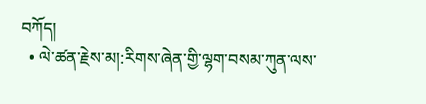བཀོད།
  • ལེ་ཚན་རྗེས་མ།:རིགས་ཞེན་གྱི་ལྷག་བསམ་ཀུན་ལས་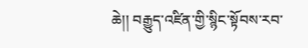ཆེ།། བརྒྱུད་འཛིན་གྱི་སྙིང་སྟོབས་རབ་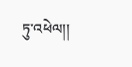ཏུ་འཕེལ།།